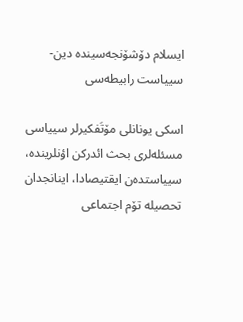ایسلام دۆشۆنجه‌سینده دین-سییاست رابیطه‌سی

اسکی یونانلی مۆتَفکیرلر سییاسی مسئله‌لری بحث ائدرکن اؤنلرینده، سییاستده‌ن ایقتیصادا، اینانجدان تحصیله تۆم اجتماعی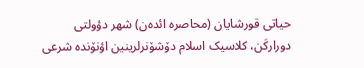حیاتی قورشایان (محاصره ائده‌ن) شهر دؤولتی دورارکَن، کلاسیک اسلام دۆشۆنرلرینین اؤنۆنده شرعی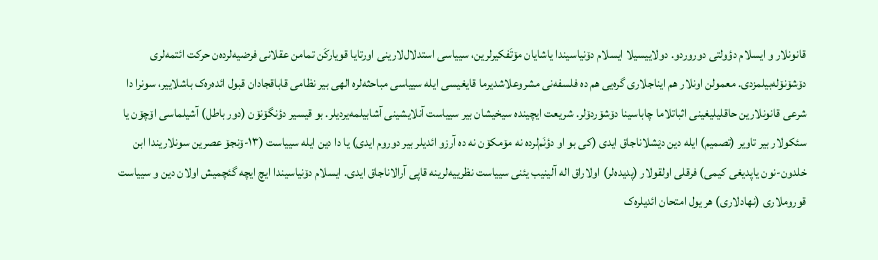قانونلار و ایسلام دؤولتی دوروردو. دولاییسیلا ایسلام دۆنیاسیندا یاشایان مۆتَفکیرلرین، سییاسی استدلال‌لارینی اورتایا قویارکَن تمامن عقلانی فرضیه‌لرده‌ن حرکت ائتمه‌لری دۆشۆنۆله‌بیلمزدی. معمولن اونلار هم ایناجلاری گره‌یی هم ده فلسفه‌نی مشروعلاشدیرما قایغیسی ایله سییاسی مباحثه‌لره الهی بیر نظامی قاباقجادان قبول ائده‌ره‌ک باشلاییر، سونرا دا شرعی قانونلارین حاقلیلیغینی اثباتلاما چاباسینا دۆشۆردۆلر. شریعت ایچینده سیخیشان بیر سییاست آنلایشینی آشابیلمه‌یردیلر. بو قیسیر دؤنگۆنۆن (دور باطل) آشیلماسی اۆچۆن یا سئکولار بیر تاویر (تصمیم) ایله دین دؽشلاناجاق ایدی (کی بو او دؤنَم‌لرده نه مۆمکۆن نه ده آرزو ائدیلر بیر دوروم ایدی) یا دا دین ایله سییاست (۱۳-ۆنجۆ عصرین سونلاریندا ابن خلدون-نون یاپدیغی کیمی) فرقلی اولقولار (پدیده‌لر) اولاراق اله آلینیب یئنی سییاست نظرییه‌لرینه قاپی آرالاناجاق ایدی. ایسلام دۆنیاسیندا ایچ ایچه گئچمیش اولان دین و سییاست قوروملاری (نهادلاری) هر یول امتحان ائدیلره‌ک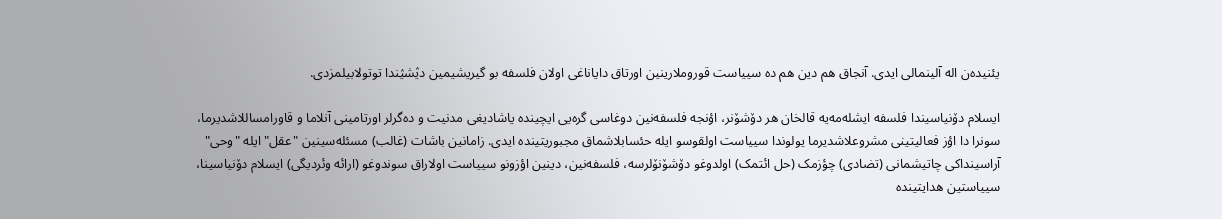یئنیده‌ن اله آلینمالی ایدی. آنجاق هم دین هم ده سییاست قوروملارینین اورتاق دایاناغی اولان فلسفه بو گیریشیمین دؽشؽندا توتولابیلمزدی.

ایسلام دۆنیاسیندا فلسفه ایشله‌مه‌یه قالخان هر دۆشۆنر، اؤنجه فلسفه‌نین دوغاسی گره‌یی ایچینده یاشادیغی مدنیت و ده‌گرلر اورتامینی آنلاما و قاورامساللاشدیرما، سونرا دا اؤز فعالیتینی مشروعلاشدیرما یولوندا سییاست اولقوسو ایله حئسابلاشماق مجبوریتینده ایدی. زامانین باشات (غالب) مسئله‌سینین "عقل" ایله "وحی" آراسینداکی چاتیشمانی (تضادی) چؤزمک (حل ائتمک) اولدوغو دۆشۆنۆلرسه، فلسفه‌نین، دینین اؤزونو سییاست اولاراق سوندوغو (ارائه وئردیگی) ایسلام دۆنیاسینا، سییاستین هدایتینده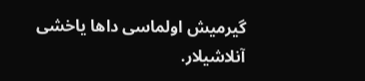گیرمیش اولماسی داها یاخشی آنلاشیلار.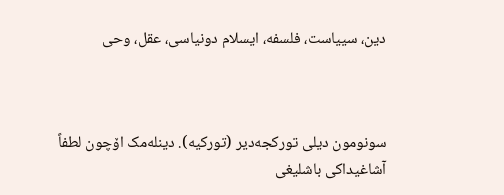دین، سییاست، فلسفه، ایسلام دونیاسی، عقل، وحی



سونومون دیلی تورکجه‌دیر (تورکیه). دینله‌مک اوٚچون لطفاً آشاغیداکی باشلیغی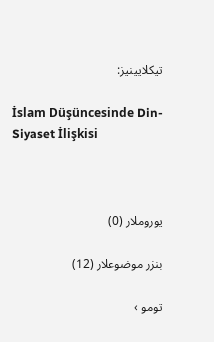تیکلایینیز:

İslam Düşüncesinde Din-Siyaset İlişkisi



یوروملار (0)

بنزر موضوعلار (12)

تومو ›